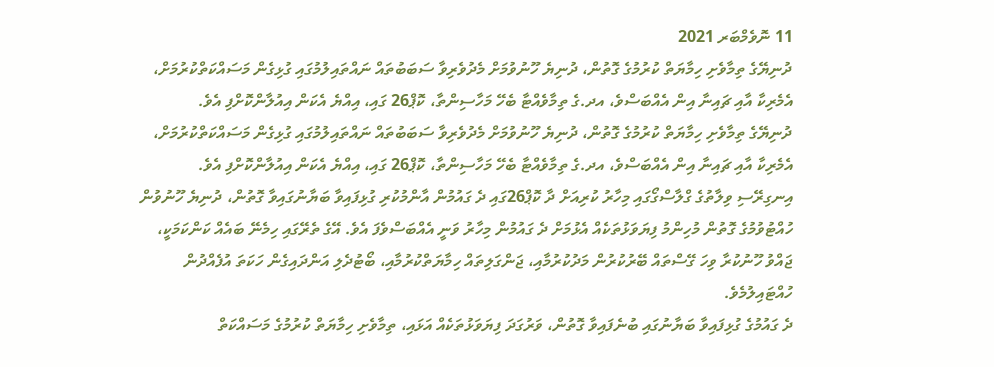11 ނޮވެމްބަރ 2021
ދުނިޔޭގެ ތިމާވެށި ހިމާޔަތް ކުރުމުގެ ގޮތުން، ދުނިޔެ ހޫނުވުމަށް މެދުވެރިވާ ސަބަބުތައް ނައްތައިލުމުގައި ގުޅިގެން މަސައްކަތްކުރުމަށް، އެމެރިކާ އާއި ޗައިނާ އިން އެއްބަސްވެ، އދ.ގެ ތިމާވެއްޓާ ބެހޭ މަހާސިންތާ، ކޮޕް26 ގައި، އިއްޔެ އެކަން އިއުލާންކޮށްފި އެވެ.
ދުނިޔޭގެ ތިމާވެށި ހިމާޔަތް ކުރުމުގެ ގޮތުން، ދުނިޔެ ހޫނުވުމަށް މެދުވެރިވާ ސަބަބުތައް ނައްތައިލުމުގައި ގުޅިގެން މަސައްކަތްކުރުމަށް، އެމެރިކާ އާއި ޗައިނާ އިން އެއްބަސްވެ، އދ.ގެ ތިމާވެއްޓާ ބެހޭ މަހާސިންތާ، ކޮޕް26 ގައި، އިއްޔެ އެކަން އިއުލާންކޮށްފި އެވެ.
އިނގިރޭސި ވިލާތުގެ ގްލާސްގޯގައި މިހާރު ކުރިއަށް ދާ ކޮޕް26ގައި ދެ ގައުމުން އާންމުކުރި ގުޅިފައިވާ ބަޔާނުގައިވާ ގޮތުން، ދުނިޔެ ހޫނުވުން ހުއްޓުވުމުގެ ގޮތުން މުހިންމު ފިޔަވަޅުތަކެއް އެޅުމަށް ދެ ގައުމުން މިހާރު ވަނީ އެއްބަސްވެފަ އެވެ. އޭގެ ތެރޭގައި ހިމެނޭ ބައެއް ކަންކަމަކީ، ޖައްވު ހޫނުކުރާ ވިހަ ގޭސްތައް ބޭރުކުރުން މަދުކުރުމާއި، ޖަންގަލިތައް ހިމާޔަތްކުރުމާއި، ބޯޓުދެލި އަންދައިގެން ހަކަތަ އުފެއްދުން ހުއްޓައިލުމެވެ.
ދެ ގައުމުގެ ގުޅިފައިވާ ބަޔާނުގައި ބުނެފައިވާ ގޮތުން، ވަރުގަދަ ފިޔަވަޅުތަކެއް އަޅައި، ތިމާވެށި ހިމާޔަތް ކުރުމުގެ މަސައްކަތް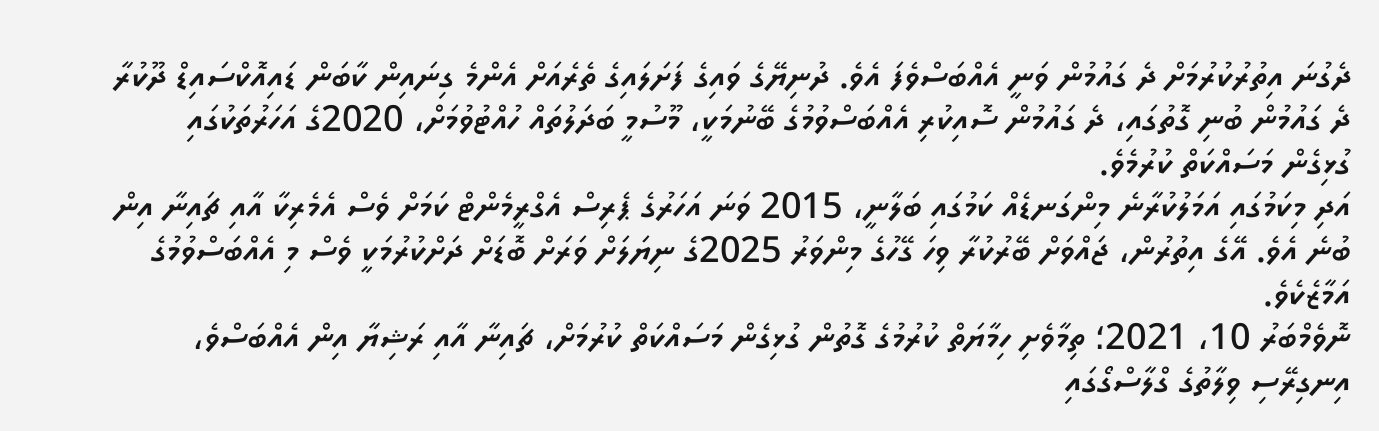ދެގުނަ އިތުރުކުރުމަށް ދެ ގައުމުން ވަނީ އެއްބަސްވެފަ އެވެ. ދުނިޔޭގެ ވައިގެ ފަށަލައިގެ ތެރެއަށް އެންމެ ގިނައިން ކާބަން ޑައިއޮކްސައިޑް ދޫކުރާ ދެ ގައުމުން ބުނި ގޮތުގައި، ދެ ގައުމުން ސޮއިކުރި އެއްބަސްވުމުގެ ބޭނުމަކީ، މޫސުމީ ބަދަލުތައް ހުއްޓުވުމަށް، 2020ގެ އަހަރުތަކުގައި ގުޅިގެން މަސައްކަތް ކުރުމެވެ.
އަދި މިކަމުގައި އަމަލުކުރާނެ މިންގަނޑެއް ކަމުގައި ބަލާނީ، 2015 ވަނަ އަހަރުގެ ޕެރިސް އެގްރީމެންޓް ކަމަށް ވެސް އެމެރިކާ އާއި ޗައިނާ އިން ބުނެ އެވެ. އޭގެ އިތުރުން، ޖައްވަށް ބޭރުކުރާ ވިހަ ގޭހުގެ މިންވަރު 2025ގެ ނިޔަލަށް ވަރަށް ބޮޑަށް ދަށްކުރުމަކީ ވެސް މި އެއްބަސްވުމުގެ އަމާޒެކެވެ.
ނޮވެމްބަރު 10، 2021؛ ތިމާވެށި ހިމާޔަތް ކުރުމުގެ ގޮތުން ގުޅިގެން މަސައްކަތް ކުރުމަށް، ޗައިނާ އާއި ރަޝިޔާ އިން އެއްބަސްވެ، އިނގިރޭސި ވިލާތުގެ ގްލާސްގޯގައި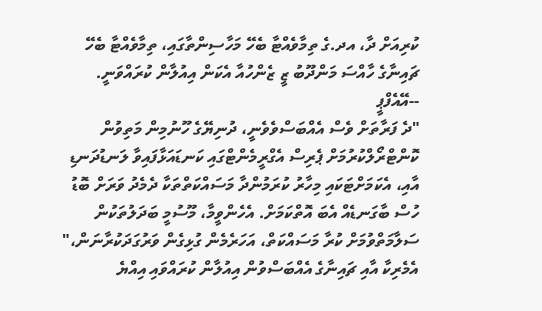ކުރިއަށް ދާ، އދ.ގެ ތިމާވެއްޓާ ބެހޭ މަހާސިންތާގައި، ތިމާވެއްޓާ ބެހޭ ޗައިނާގެ ހާއްސަ މަންދޫބު ޒީ ޒެންހުއާ އެކަން އިއުލާން ކުރައްވަނީ. --އޭއެފްޕީ
"ދެ ފަރާތަށް ވެސް އެއްބަސްވެވެނީ، ދުނިޔޭގެ ހޫނުމިން މަތިވުން ކޮންޓްރޯލްކުރުމަށް ޕެރިސް އެގްރީމެންޓްގައި ކަނޑައަޅާފައިވާ ލަނޑުދަނޑި އާއި، އެކަމަށްޓަކައި މިހާރު ކުރަމުންދާ މަސައްކަތްތަކާ ދެމެދު ވަރަށް ބޮޑު ހުސް ބާގަނޑެއް އެބަ އޮތްކަމަށް. އެހެންވީމާ، މޫސުމީ ބަދަލުތަކުން ސަލާމަތްވުމަށް ކުރާ މަސައްކަތް، އަހަރެމެން ގުޅިގެން ވަރުގަދަކުރާނަން،" އެމެރިކާ އާއި ޗައިނާގެ އެއްބަސްވުން އިއުލާން ކުރައްވައި އިއްޔެ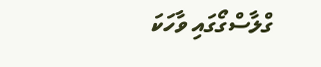ގްލާސްގޯގައި ވާހަކަ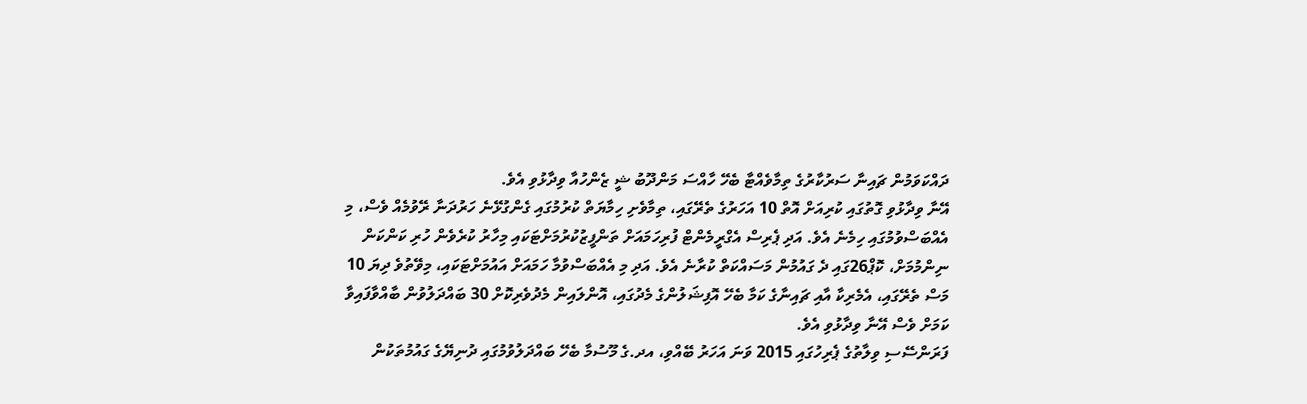ދައްކަވަމުން ޗައިނާ ސަރުކާރުގެ ތިމާވެއްޓާ ބެހޭ ހާއްސަ މަންދޫބު ޝީ ޒެންހުއާ ވިދާޅުވި އެވެ.
އޭނާ ވިދާޅުވި ގޮތުގައި ކުރިއަށް އޮތް 10 އަހަރުގެ ތެރޭގައި، ތިމާވެށި ހިމާޔަތް ކުރުމުގައި ގެންގުޅޭނެ ހަރުދަނާ ރޭވުމެއް ވެސް، މި އެއްބަސްވުމުގައި ހިމެނެ އެވެ. އަދި ޕެރިސް އެގްރީމެންޓް ފުރިހަމައަށް ތަންފީޒުކުރުމަށްޓަކައި މިހާރު ކުރެވެން ހުރި ކަންކަން ނިންމުމަށް، ކޮޕް26ގައި ދެ ގައުމުން މަސައްކަތް ކުރާނެ އެވެ. އަދި މި އެއްބަސްވުމާ ހަމައަށް އައުމަށްޓަކައި، މިވޭތުވެ ދިޔަ 10 މަސް ތެރޭގައި، އެމެރިކާ އާއި ޗައިނާގެ ކަމާ ބެހޭ އޮފިޝަލުންގެ މެދުގައި، އޮންލައިން މެދުވެރިކޮށް 30 ބައްދަލުވުން ބާއްވާފައިވާ ކަމަށް ވެސް އޭނާ ވިދާޅުވި އެވެ.
ފަރަންސޭސި ވިލާތުގެ ޕެރިހުގައި 2015 ވަނަ އަހަރު ބޭއްވި، އދ.ގެ މޫސުމާ ބެހޭ ބައްދަލުވުމުގައި ދުނިޔޭގެ ގައުމުތަކުން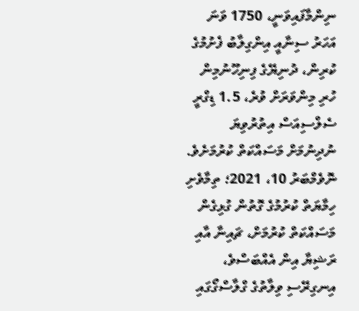ނިންމާފައިވަނީ، 1750 ވަނަ އަހަރު ސިނާއީ އިންގިލާބު ފެށުމުގެ ކުރިން، ދުނިޔޭގެ ފިނިހޫނުމިން ހުރި މިންވަރަށް ވުރެ، 1.5 ޑިގްރީ ސެލްސިއަސް އިތުރުވިޔަ ނުދިނުމަށް މަސައްކަތް ކުރުމަށެވެ.
ނޮވެމްބަރު 10، 2021؛ ތިމާވެށި ހިމާޔަތް ކުރުމުގެ ގޮތުން ގުޅިގެން މަސައްކަތް ކުރުމަށް، ޗައިނާ އާއި ރަޝިޔާ އިން އެއްބަސްވެ، އިނގިރޭސި ވިލާތުގެ ގްލާސްގޯގައި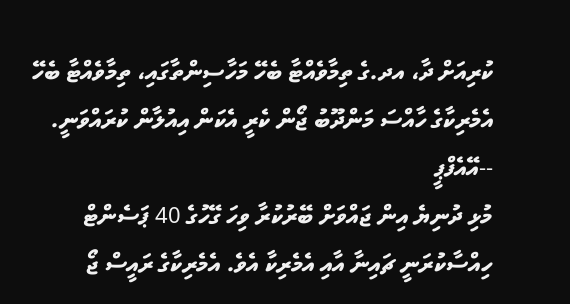ކުރިއަށް ދާ، އދ.ގެ ތިމާވެއްޓާ ބެހޭ މަހާސިންތާގައި، ތިމާވެއްޓާ ބެހޭ އެމެރިކާގެ ހާއްސަ މަންދޫބު ޖޯން ކެރީ އެކަން އިއުލާން ކުރައްވަނީ. --އޭއެފްޕީ
މުޅި ދުނިޔެ އިން ޖައްވަށް ބޭރުކުރާ ވިހަ ގޭހުގެ 40 ޕަސެންޓް ހިއްސާކުރަނީ ޗައިނާ އާއި އެމެރިކާ އެވެ. އެމެރިކާގެ ރައީސް ޖޯ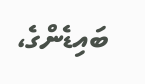ބައިޑެންގެ،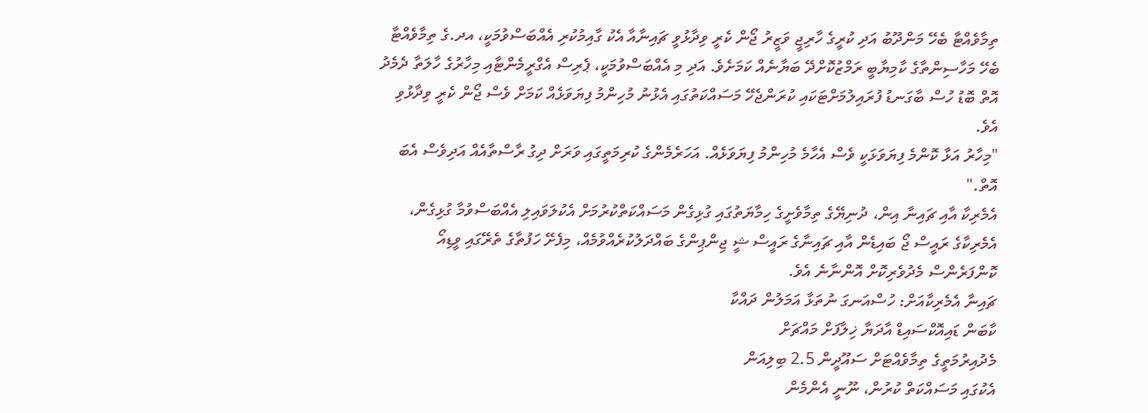ތިމާވެއްޓާ ބެހޭ މަންދޫބު އަދި ކުރީގެ ހާރިޖީ ވަޒީރު ޖޯން ކެރީ ވިދާޅުވީ ޗައިނާއާ އެކު ގާއިމުކުރި އެއްބަސްވުމަކީ، އދ.ގެ ތިމާވެއްޓާ ބެހޭ މަހާސިންތާގެ ކާމިޔާބީ ރަމްޒުކޮށްދޭ ބަޔާނެއް ކަމަށެވެ. އަދި މި އެއްބަސްވުމަކީ، ޕެރިސް އެގްރީމެންޓާއި މިހާރުގެ ހާލަތާ ދެމެދު އޮތް ބޮޑު ހުސް ބާގަނޑު ފުރައިލުމަށްޓަކައި ކުރަންޖެހޭ މަސައްކަތުގައި އެޅުނު މުހިންމު ފިޔަވަޅެއް ކަމަށް ވެސް ޖޯން ކެރީ ވިދާޅުވި އެވެ.
"މިހާރު އަޅާ ކޮންމެ ފިޔަވަޅަކީ ވެސް އެހާމެ މުހިންމު ފިޔަވަޅެއް. އަހަރެމެންގެ ކުރިމަތީގައި ވަރަށް ދިގު ރާސްތާއެއް އަދިވެސް އެބަ އޮތް."
އެމެރިކާ އާއި ޗައިނާ އިން، ދުނިޔޭގެ ތިމާވެށީގެ ހިމާޔަތުގައި ގުޅިގެން މަސައްކަތްކުރުމަށް އެކުލަވައިލި އެއްބަސްވުމާ ގުޅިގެން، އެމެރިކާގެ ރައީސް ޖޯ ބައިޑެން އާއި ޗައިނާގެ ރައީސް ޝީ ޖިންޕިންގެ ބައްދަލުކުރެއްވުމެއް، މިފެށޭ ހަފުތާގެ ތެރޭގައި ވީޑިއޯ ކޮންފަރެންސް މެދުވެރިކޮށް އޮންނާނެ އެވެ.
ޗައިނާ އެމެރިކާއަށް: ހުސްއަނގަ ނުތަޅާ އަމަލުން ދައްކާ
ކާބަން ޑައިއޮކްސައިޑް އާދަޔާ ޚިލާފަށް މައްޗަށް
މެދުއިރުމަތީގެ ތިމާވެއްޓަށް ސައޫދީން 2.5 ބިލިއަން
އެކުގައި މަސައްކަތް ކުރުން، ނޫނީ އެންމެން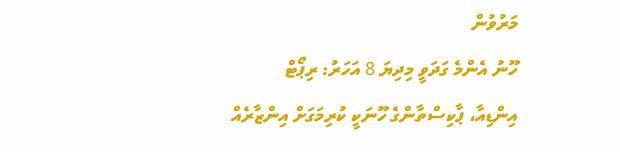މަރުވުން
ހޫނު އެންމެ ގަދަވީ މިދިޔަ 8 އަހަރު: ރިޕޯޓް
އިންޑިއާ، ޕާކިސްތާންގެ ހޫނަކީ ކުރިމަގަށް އިންޒާރެއް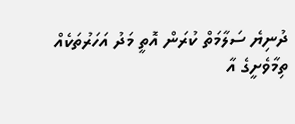ދުނިޔެ ސަލާމަތް ކުރަން އޮތީ މަދު އަހަރުތަކެއް
ތިމާވެށީގެ އާ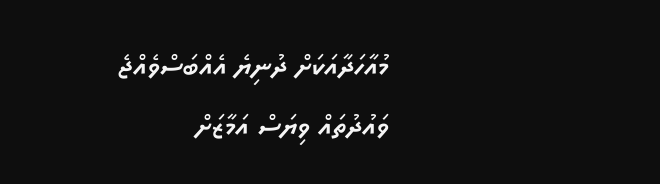މުއާހަދާއަކަށް ދުނިޔެ އެއްބަސްވެއްޖެ
ވައުދުތައް ވިޔަސް އަމާޒަށް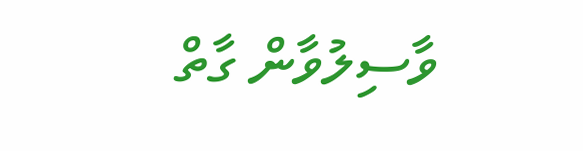ވާސިލުވާން ގާތް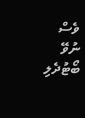ވެސް ނުވޭ
ބޯޓުދެލި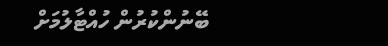ބޭނުންކުރުން ހުއްޓާލުމަށް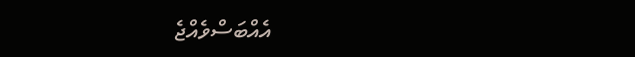އެއްބަސްވެއްޖެ